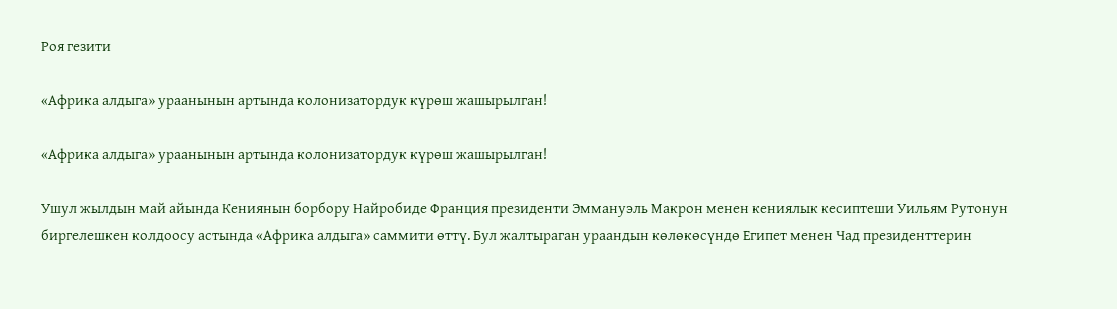Роя гезити

«Африка алдыга» ураанынын артында колонизатордук күрөш жашырылган!

«Африка алдыга» ураанынын артында колонизатордук күрөш жашырылган!

Ушул жылдын май айында Кениянын борбору Найробиде Франция президенти Эммануэль Макрон менен кениялык кесиптеши Уильям Рутонун биргелешкен колдоосу астында «Африка алдыга» саммити өттү. Бул жалтыраган ураандын көлөкөсүндө Египет менен Чад президенттерин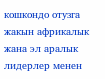кошкондо отузга жакын африкалык жана эл аралык лидерлер менен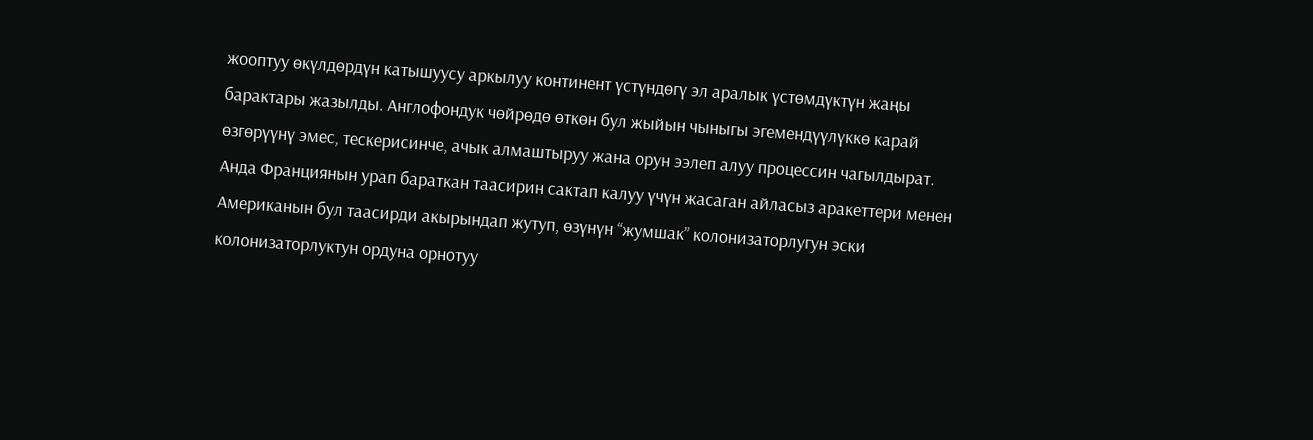жооптуу өкүлдөрдүн катышуусу аркылуу континент үстүндөгү эл аралык үстөмдүктүн жаңы барактары жазылды. Англофондук чөйрөдө өткөн бул жыйын чыныгы эгемендүүлүккө карай өзгөрүүнү эмес, тескерисинче, ачык алмаштыруу жана орун ээлеп алуу процессин чагылдырат. Анда Франциянын урап бараткан таасирин сактап калуу үчүн жасаган айласыз аракеттери менен Американын бул таасирди акырындап жутуп, өзүнүн “жумшак” колонизаторлугун эски колонизаторлуктун ордуна орнотуу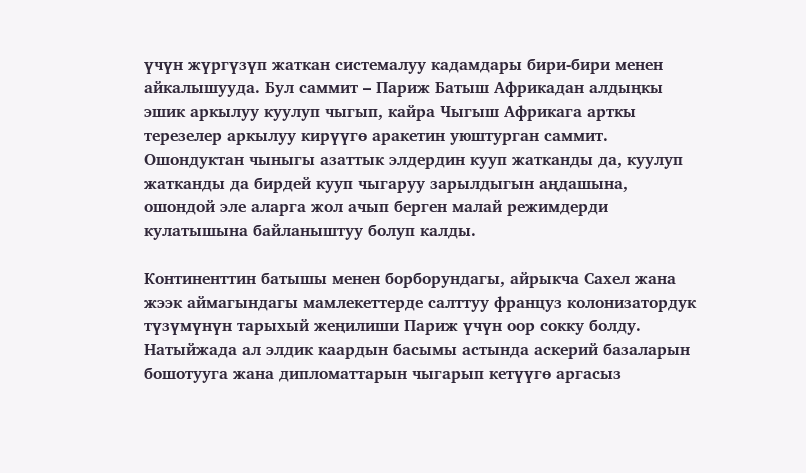үчүн жүргүзүп жаткан системалуу кадамдары бири-бири менен айкалышууда. Бул саммит – Париж Батыш Африкадан алдыңкы эшик аркылуу куулуп чыгып, кайра Чыгыш Африкага арткы терезелер аркылуу кирүүгө аракетин уюштурган саммит. Ошондуктан чыныгы азаттык элдердин кууп жатканды да, куулуп жатканды да бирдей кууп чыгаруу зарылдыгын аңдашына, ошондой эле аларга жол ачып берген малай режимдерди кулатышына байланыштуу болуп калды.

Континенттин батышы менен борборундагы, айрыкча Сахел жана жээк аймагындагы мамлекеттерде салттуу француз колонизатордук түзүмүнүн тарыхый жеңилиши Париж үчүн оор сокку болду. Натыйжада ал элдик каардын басымы астында аскерий базаларын бошотууга жана дипломаттарын чыгарып кетүүгө аргасыз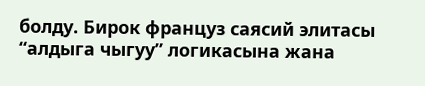болду. Бирок француз саясий элитасы “алдыга чыгуу” логикасына жана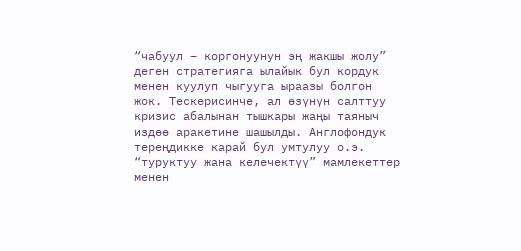“чабуул – коргонуунун эң жакшы жолу” деген стратегияга ылайык бул кордук менен куулуп чыгууга ыраазы болгон жок. Тескерисинче, ал өзүнүн салттуу кризис абалынан тышкары жаңы таяныч издөө аракетине шашылды. Англофондук тереңдикке карай бул умтулуу о.э. “туруктуу жана келечектүү” мамлекеттер менен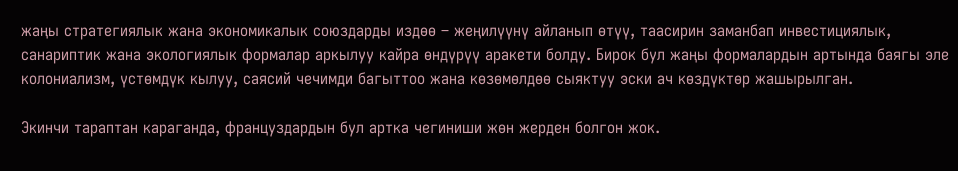жаңы стратегиялык жана экономикалык союздарды издөө – жеңилүүнү айланып өтүү, таасирин заманбап инвестициялык, санариптик жана экологиялык формалар аркылуу кайра өндүрүү аракети болду. Бирок бул жаңы формалардын артында баягы эле колониализм, үстөмдүк кылуу, саясий чечимди багыттоо жана көзөмөлдөө сыяктуу эски ач көздүктөр жашырылган.

Экинчи тараптан караганда, француздардын бул артка чегиниши жөн жерден болгон жок.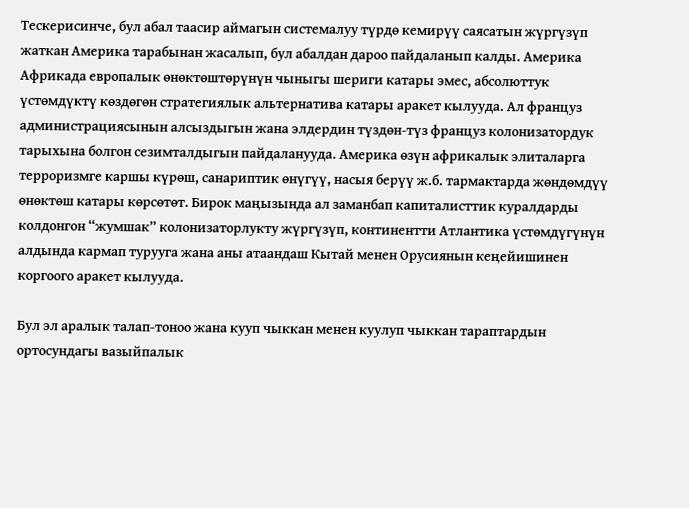Тескерисинче, бул абал таасир аймагын системалуу түрдө кемирүү саясатын жүргүзүп жаткан Америка тарабынан жасалып, бул абалдан дароо пайдаланып калды. Америка Африкада европалык өнөктөштөрүнүн чыныгы шериги катары эмес, абсолюттук үстөмдүктү көздөгөн стратегиялык альтернатива катары аракет кылууда. Ал француз администрациясынын алсыздыгын жана элдердин түздөн-түз француз колонизатордук тарыхына болгон сезимталдыгын пайдаланууда. Америка өзүн африкалык элиталарга терроризмге каршы күрөш, санариптик өнүгүү, насыя берүү ж.б. тармактарда жөндөмдүү өнөктөш катары көрсөтөт. Бирок маңызында ал заманбап капиталисттик куралдарды колдонгон “жумшак” колонизаторлукту жүргүзүп, континентти Атлантика үстөмдүгүнүн алдында кармап турууга жана аны атаандаш Кытай менен Орусиянын кеңейишинен коргоого аракет кылууда.

Бул эл аралык талап-тоноо жана кууп чыккан менен куулуп чыккан тараптардын ортосундагы вазыйпалык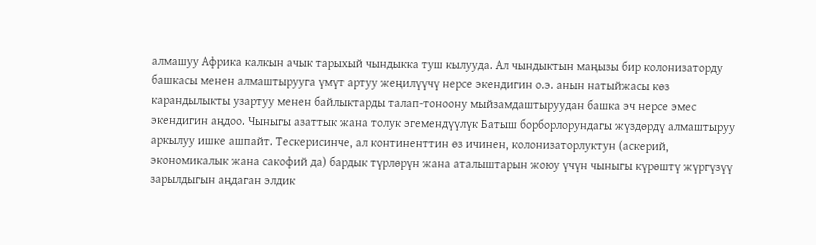алмашуу Африка калкын ачык тарыхый чындыкка туш кылууда. Ал чындыктын маңызы бир колонизаторду башкасы менен алмаштырууга үмүт артуу жеңилүүчү нерсе экендигин о.э. анын натыйжасы көз карандылыкты узартуу менен байлыктарды талап-тоноону мыйзамдаштыруудан башка эч нерсе эмес экендигин аңдоо. Чыныгы азаттык жана толук эгемендүүлүк Батыш борборлорундагы жүздөрдү алмаштыруу аркылуу ишке ашпайт. Тескерисинче, ал континенттин өз ичинен, колонизаторлуктун (аскерий, экономикалык жана сакофий да) бардык түрлөрүн жана аталыштарын жоюу үчүн чыныгы күрөштү жүргүзүү зарылдыгын аңдаган элдик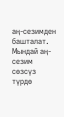аң-сезимден башталат. Мындай аң-сезим сөзсүз түрдө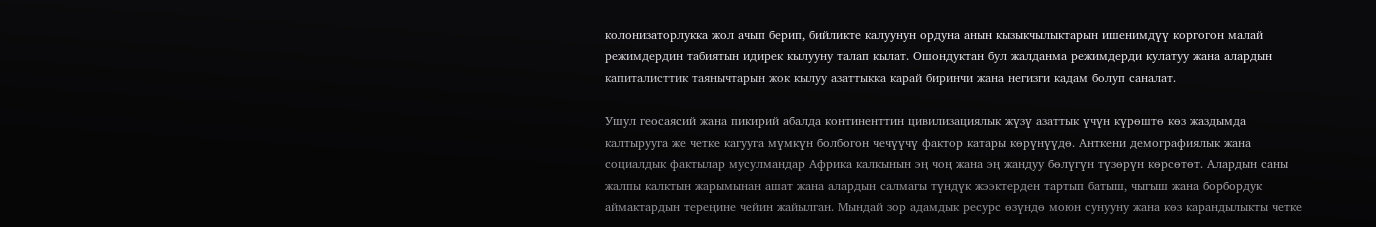колонизаторлукка жол ачып берип, бийликте калуунун ордуна анын кызыкчылыктарын ишенимдүү коргогон малай режимдердин табиятын идирек кылууну талап кылат. Ошондуктан бул жалданма режимдерди кулатуу жана алардын капиталисттик таянычтарын жок кылуу азаттыкка карай биринчи жана негизги кадам болуп саналат.

Ушул геосаясий жана пикирий абалда континенттин цивилизациялык жүзү азаттык үчүн күрөштө көз жаздымда калтырууга же четке кагууга мүмкүн болбогон чечүүчү фактор катары көрүнүүдө. Анткени демографиялык жана социалдык фактылар мусулмандар Африка калкынын эң чоң жана эң жандуу бөлүгүн түзөрүн көрсөтөт. Алардын саны жалпы калктын жарымынан ашат жана алардын салмагы түндүк жээктерден тартып батыш, чыгыш жана борбордук аймактардын тереңине чейин жайылган. Мындай зор адамдык ресурс өзүндө моюн сунууну жана көз карандылыкты четке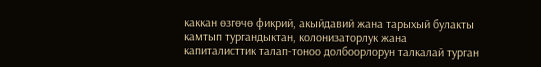каккан өзгөчө фикрий, акыйдавий жана тарыхый булакты камтып тургандыктан, колонизаторлук жана капиталисттик талап-тоноо долбоорлорун талкалай турган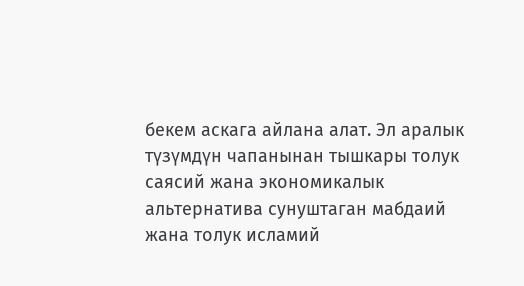бекем аскага айлана алат. Эл аралык түзүмдүн чапанынан тышкары толук саясий жана экономикалык альтернатива сунуштаган мабдаий жана толук исламий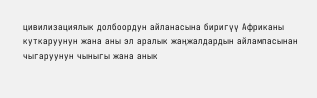цивилизациялык долбоордун айланасына биригүү Африканы куткаруунун жана аны эл аралык жаңжалдардын айлампасынан чыгаруунун чыныгы жана анык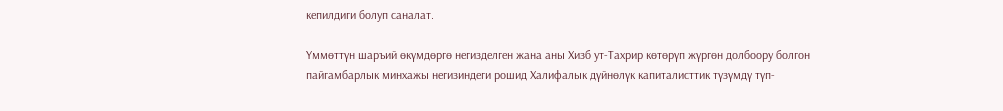кепилдиги болуп саналат.

Үммөттүн шаръий өкүмдөргө негизделген жана аны Хизб ут-Тахрир көтөрүп жүргөн долбоору болгон пайгамбарлык минхажы негизиндеги рошид Халифалык дүйнөлүк капиталисттик түзүмдү түп-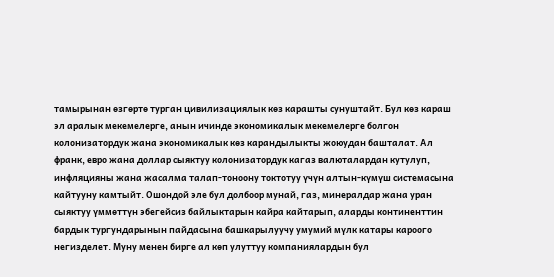тамырынан өзгөртө турган цивилизациялык көз карашты сунуштайт. Бул көз караш эл аралык мекемелерге, анын ичинде экономикалык мекемелерге болгон колонизатордук жана экономикалык көз карандылыкты жоюудан башталат. Ал франк, евро жана доллар сыяктуу колонизатордук кагаз валюталардан кутулуп, инфляцияны жана жасалма талап-тоноону токтотуу үчүн алтын-күмүш системасына кайтууну камтыйт. Ошондой эле бул долбоор мунай, газ, минералдар жана уран сыяктуу үммөттүн эбегейсиз байлыктарын кайра кайтарып, аларды континенттин бардык тургундарынын пайдасына башкарылуучу умумий мүлк катары кароого негизделет. Муну менен бирге ал көп улуттуу компаниялардын бул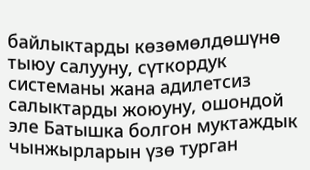байлыктарды көзөмөлдөшүнө тыюу салууну, сүткордук системаны жана адилетсиз салыктарды жоюуну, ошондой эле Батышка болгон муктаждык чынжырларын үзө турган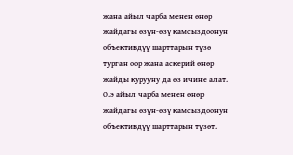жана айыл чарба менен өнөр жайдагы өзүн-өзү камсыздоонун объективдүү шарттарын түзө турган оор жана аскерий өнөр жайды курууну да өз ичине алат. О.э айыл чарба менен өнөр жайдагы өзүн-өзү камсыздоонун объективдүү шарттарын түзөт.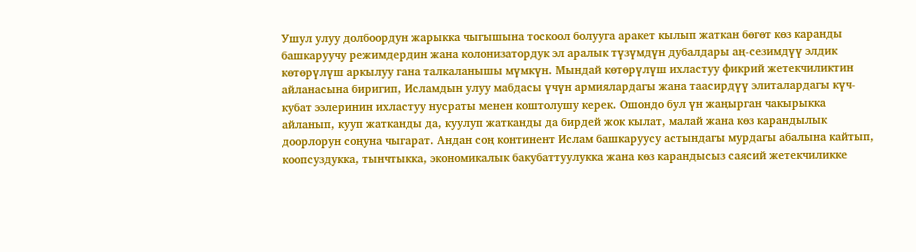Ушул улуу долбоордун жарыкка чыгышына тоскоол болууга аракет кылып жаткан бөгөт көз каранды башкаруучу режимдердин жана колонизатордук эл аралык түзүмдүн дубалдары аң-сезимдүү элдик көтөрүлүш аркылуу гана талкаланышы мүмкүн. Мындай көтөрүлүш ихластуу фикрий жетекчиликтин айланасына биригип, Исламдын улуу мабдасы үчүн армиялардагы жана таасирдүү элиталардагы күч-кубат ээлеринин ихластуу нусраты менен коштолушу керек. Ошондо бул үн жаңырган чакырыкка айланып, кууп жатканды да, куулуп жатканды да бирдей жок кылат, малай жана көз карандылык доорлорун соңуна чыгарат. Андан соң континент Ислам башкаруусу астындагы мурдагы абалына кайтып, коопсуздукка, тынчтыкка, экономикалык бакубаттуулукка жана көз карандысыз саясий жетекчиликке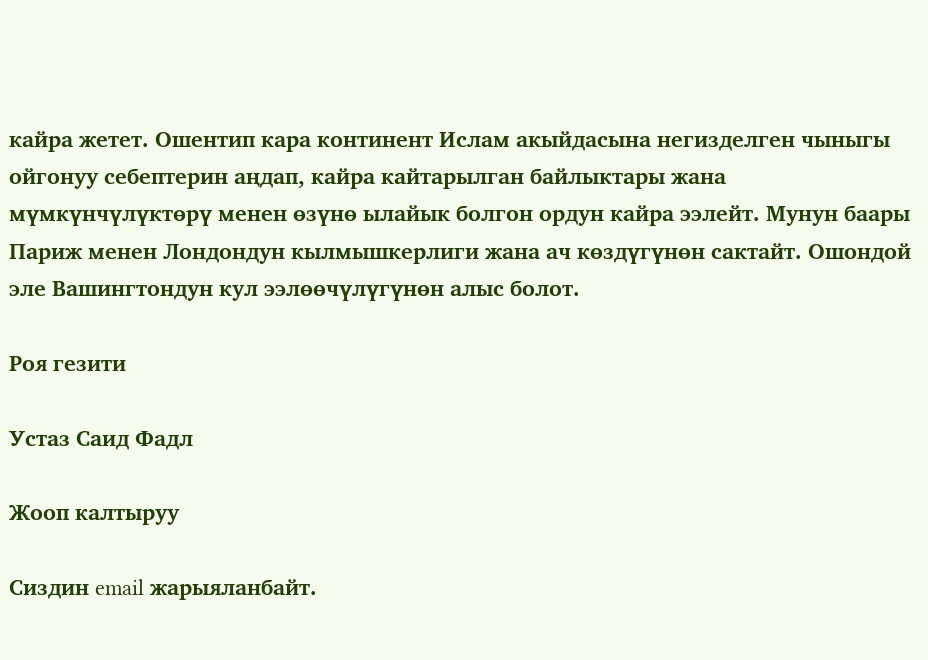кайра жетет. Ошентип кара континент Ислам акыйдасына негизделген чыныгы ойгонуу себептерин аңдап, кайра кайтарылган байлыктары жана мүмкүнчүлүктөрү менен өзүнө ылайык болгон ордун кайра ээлейт. Мунун баары Париж менен Лондондун кылмышкерлиги жана ач көздүгүнөн сактайт. Ошондой эле Вашингтондун кул ээлөөчүлүгүнөн алыс болот.

Роя гезити

Устаз Саид Фадл

Жооп калтыруу

Сиздин email жарыяланбайт.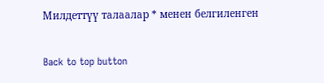Милдеттүү талаалар * менен белгиленген

Back to top button